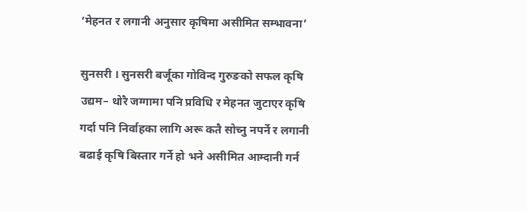‘मेहनत र लगानी अनुसार कृषिमा असीमित सम्भावना’

सुनसरी । सुनसरी बर्जूका गोविन्द गुरुङको सफल कृषि उद्यम– थोरै जग्गामा पनि प्रविधि र मेहनत जुटाएर कृषि गर्दा पनि निर्वाहका लागि अरू कतै सोच्नु नपर्ने र लगानी बढाई कृषि बिस्तार गर्ने हो भने असीमित आम्दानी गर्न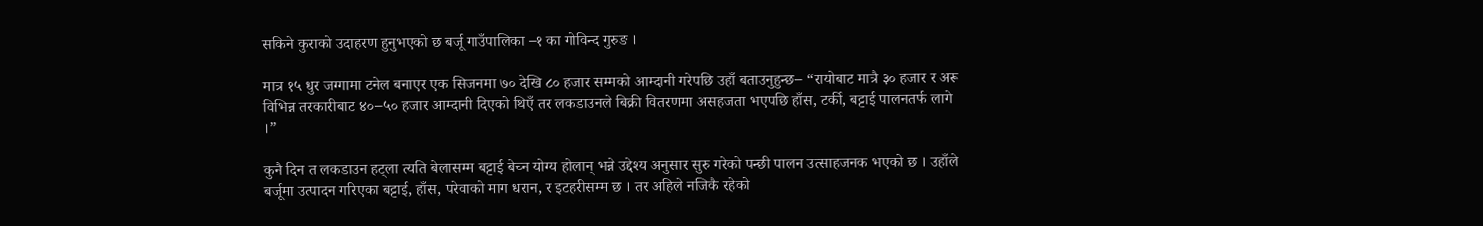सकिने कुराको उदाहरण हुनुभएको छ बर्जू गाउँपालिका –१ का गोविन्द गुरुङ ।

मात्र १५ धुर जग्गामा टनेल बनाएर एक सिजनमा ७० देखि ८० हजार सम्मको आम्दानी गरेपछि उहाँ बताउनुहुन्छ– “रायोबाट मात्रै ३० हजार र अरू विभिन्न तरकारीबाट ४०–५० हजार आम्दानी दिएको थिएँ तर लकडाउनले बिक्री वितरणमा असहजता भएपछि हाँस, टर्की, बट्टाई पालनतर्फ लागे ।”

कुनै दिन त लकडाउन हट्ला त्यति बेलासम्म बट्टाई बेच्न योग्य होलान् भन्ने उद्देश्य अनुसार सुरु गरेको पन्छी पालन उत्साहजनक भएको छ । उहाँले बर्जूमा उत्पादन गरिएका बट्टाई, हाँस, परेवाको माग धरान, र इटहरीसम्म छ । तर अहिले नजिकै रहेको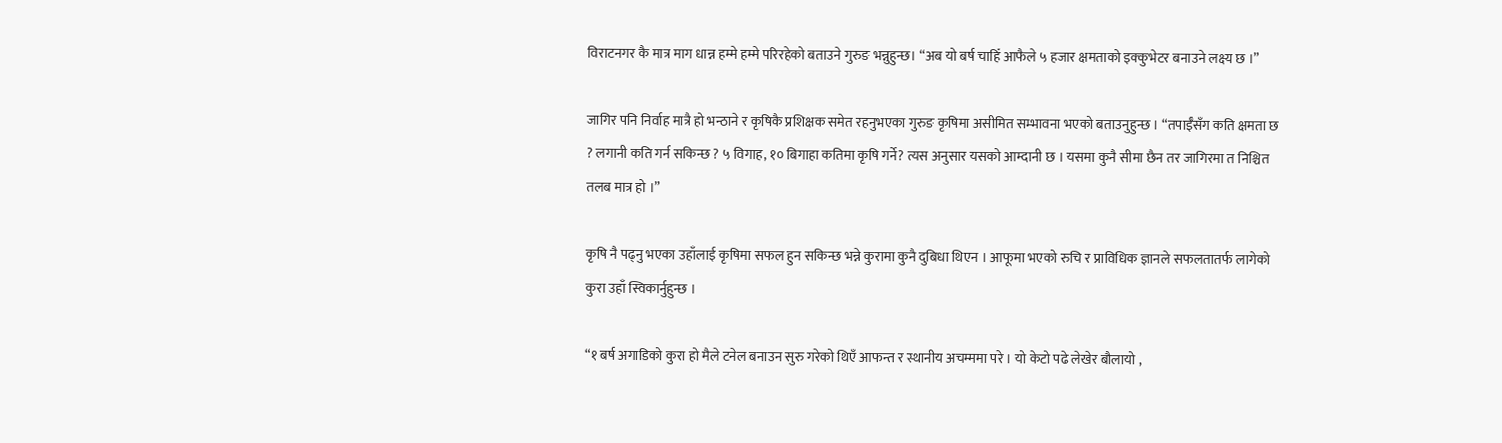विराटनगर कै मात्र माग धान्न हम्मे हम्मे परिरहेको बताउने गुरुङ भन्नुहुन्छ। “अब यो बर्ष चाहिँ आफैले ५ हजार क्षमताको इक्कुभेटर बनाउने लक्ष्य छ ।”

जागिर पनि निर्वाह मात्रै हो भन्ठाने र कृषिकै प्रशिक्षक समेत रहनुभएका गुरुङ कृषिमा असीमित सम्भावना भएको बताउनुहुन्छ । “तपाईँसँग कति क्षमता छ ? लगानी कति गर्न सकिन्छ ? ५ विगाह, १० बिगाहा कतिमा कृषि गर्ने? त्यस अनुसार यसको आम्दानी छ । यसमा कुनै सीमा छैन तर जागिरमा त निश्चित तलब मात्र हो ।”

कृषि नै पढ्नु भएका उहाँलाई कृषिमा सफल हुन सकिन्छ भन्ने कुरामा कुनै दुबिधा थिएन । आफूमा भएको रुचि र प्राविधिक ज्ञानले सफलतातर्फ लागेको कुरा उहाँ स्विकार्नुहुन्छ ।

“१ बर्ष अगाडिको कुरा हो मैले टनेल बनाउन सुरु गरेको थिएँ आफन्त र स्थानीय अचम्ममा परे । यो केटो पढे लेखेर बौलायो ,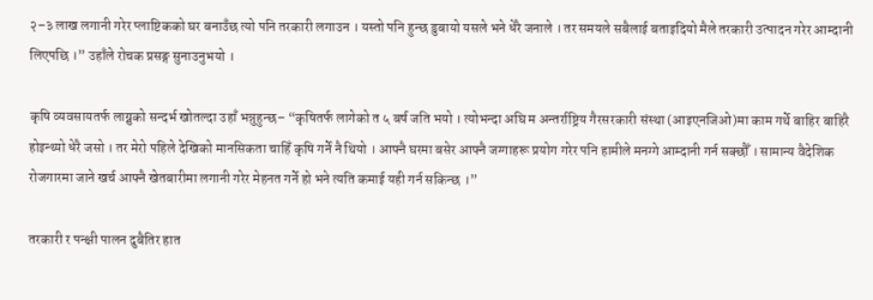२–३ लाख लगानी गरेर प्लाष्टिकको घर बनाउँछ त्यो पनि तरकारी लगाउन । यस्तो पनि हुन्छ डुबायो यसले भने धेरै जनाले । तर समयले सबैलाई बताइदियो मैले तरकारी उत्पादन गरेर आम्दानी लिएपछि ।” उहाँले रोचक प्रसङ्ग सुनाउनुभयो ।

कृषि व्यवसायतर्फ लाग्नुको सन्दर्भ खोतल्दा उहाँ भन्नुहुन्छ– “कृषितर्फ लागेको त ५ बर्ष जति भयो । त्योभन्दा अघि म अन्तर्राष्ट्रिय गैरसरकारी संस्था (आइएनजिओ)मा काम गर्थे बाहिर बाहिरै होइन्थ्यो धेरै जसो । तर मेरो पहिले देखिको मानसिकता चाहिँ कृषि गर्ने नै थियो । आफ्नै घरमा बसेर आफ्नै जग्गाहरू प्रयोग गरेर पनि हामीले मनग्गे आम्दानी गर्न सक्छौँ । सामान्य वैदेशिक रोजगारमा जाने खर्च आफ्नै खेतबारीमा लगानी गरेर मेहनत गर्ने हो भने त्यति कमाई यही गर्न सकिन्छ ।”

तरकारी र पन्क्षी पालन दुबैतिर हात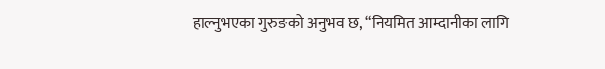हाल्नुभएका गुरुङको अनुभव छ, “नियमित आम्दानीका लागि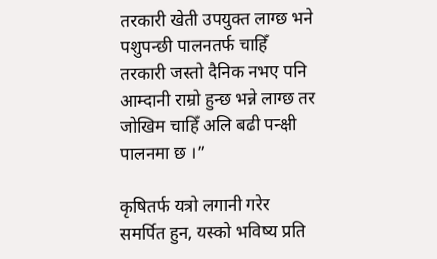तरकारी खेती उपयुक्त लाग्छ भने पशुपन्छी पालनतर्फ चाहिँ तरकारी जस्तो दैनिक नभए पनि आम्दानी राम्रो हुन्छ भन्ने लाग्छ तर जोखिम चाहिँ अलि बढी पन्क्षी पालनमा छ ।”

कृषितर्फ यत्रो लगानी गरेर समर्पित हुन, यस्को भविष्य प्रति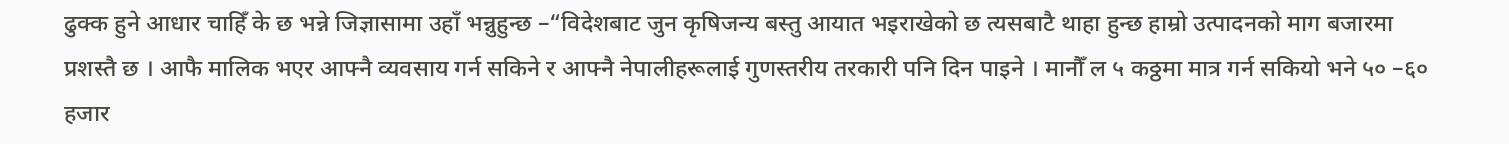ढुक्क हुने आधार चाहिँ के छ भन्ने जिज्ञासामा उहाँ भन्नुहुन्छ –“विदेशबाट जुन कृषिजन्य बस्तु आयात भइराखेको छ त्यसबाटै थाहा हुन्छ हाम्रो उत्पादनको माग बजारमा प्रशस्तै छ । आफै मालिक भएर आफ्नै व्यवसाय गर्न सकिने र आफ्नै नेपालीहरूलाई गुणस्तरीय तरकारी पनि दिन पाइने । मानौँ ल ५ कठ्ठमा मात्र गर्न सकियो भने ५० –६० हजार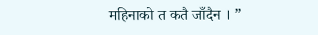महिनाको त कतै जाँदैन । ”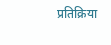प्रतिक्रिया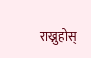राख्नुहोस्